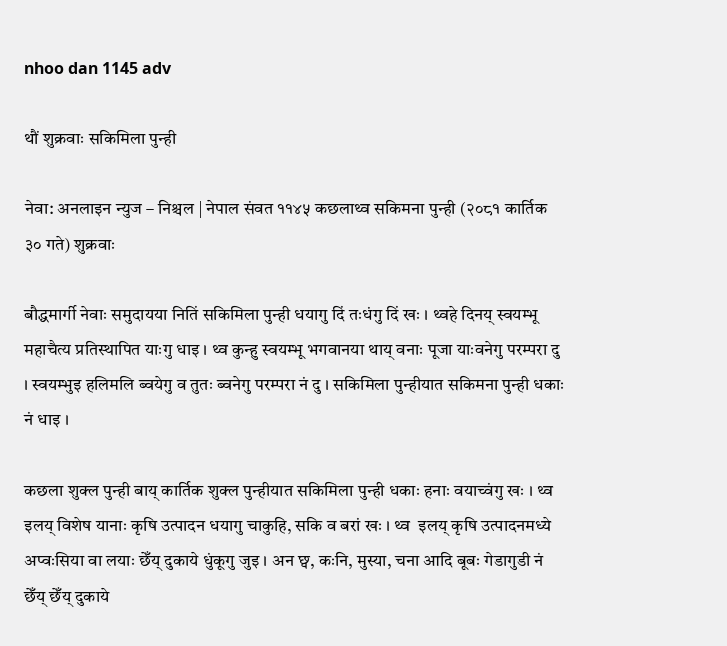nhoo dan 1145 adv

थौं शुक्रवाः सकिमिला पुन्ही

नेवा: अनलाइन न्युज – निश्चल | नेपाल संवत ११४५ कछलाथ्व सकिमना पुन्ही (२०८१ कार्तिक ३० गते) शुक्रवाः

बौद्धमार्गी नेवाः समुदायया नितिं सकिमिला पुन्ही धयागु दिं तःधंगु दिं खः । थ्वहे दिनय् स्वयम्भू महाचैत्य प्रतिस्थापित याःगु धाइ । थ्व कुन्हु स्वयम्भू भगवानया थाय् वनाः पूजा याःवनेगु परम्परा दु । स्वयम्भुइ हलिमलि ब्वयेगु व तुतः ब्वनेगु परम्परा नं दु । सकिमिला पुन्हीयात सकिमना पुन्ही धकाः नं धाइ ।

कछला शुक्ल पुन्ही बाय् कार्तिक शुक्ल पुन्हीयात सकिमिला पुन्ही धकाः हनाः वयाच्वंगु खः । थ्व इलय् विशेष यानाः कृषि उत्पादन धयागु चाकुहि, सकि व बरां खः । थ्व  इलय् कृषि उत्पादनमध्ये अप्वःसिया वा लयाः छेँय् दुकाये धुंकूगु जुइ । अन छ्व, कःनि, मुस्या, चना आदि बूबः गेडागुडी नं छेँय् छेँय् दुकाये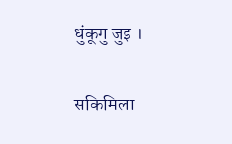धुंकूगु जुइ ।

सकिमिला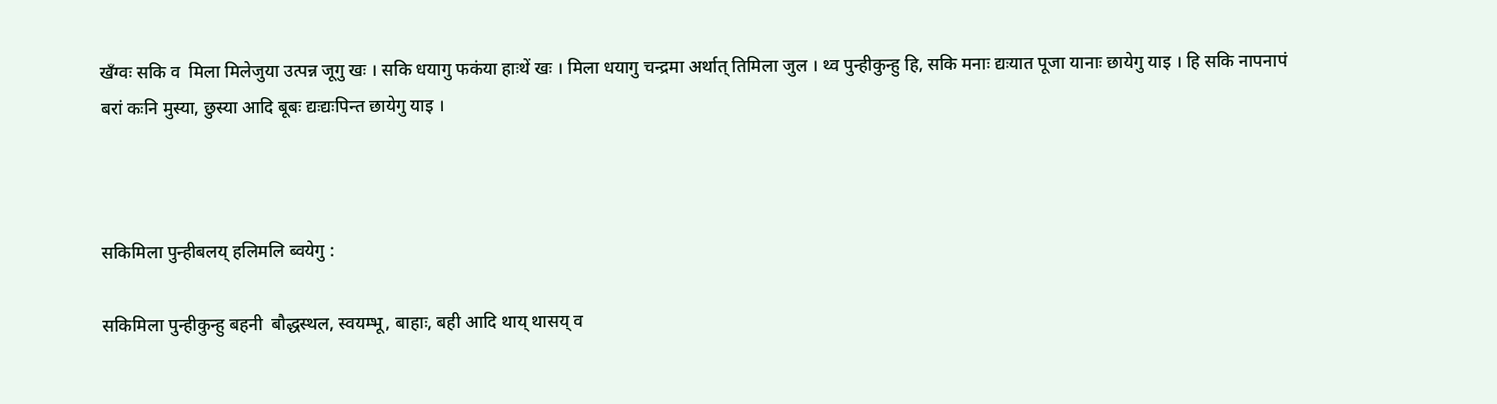खँग्वः सकि व  मिला मिलेजुया उत्पन्न जूगु खः । सकि धयागु फकंया हाःथें खः । मिला धयागु चन्द्रमा अर्थात् तिमिला जुल । थ्व पुन्हीकुन्हु हि, सकि मनाः द्यःयात पूजा यानाः छायेगु याइ । हि सकि नापनापं बरां कःनि मुस्या, छुस्या आदि बूबः द्यःद्यःपिन्त छायेगु याइ ।



सकिमिला पुन्हीबलय् हलिमलि ब्वयेगु :

सकिमिला पुन्हीकुन्हु बहनी  बौद्धस्थल, स्वयम्भू, बाहाः, बही आदि थाय् थासय् व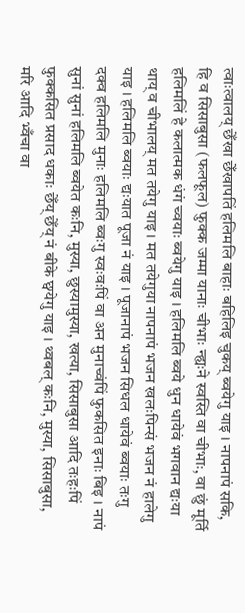त्वाःत्वालय् छेँखा छेँखापतिं हलिमलि बाहाः बहिलिइ चुकय् ब्वयेगु याइ । नापनापं सकि, हि व सिसाबुसा (फलफूल) फुक्क जम्मा यानाः चीभाः न्ह्यःने स्वस्ति वा चीभाः, वा छुं मूर्ति हलिमलिं हे कलात्मक धंगं च्वयाः ब्वयेगु याइ । हलिमलि ब्वये धुन धायेवं भगवान द्यःया थाय् व चीभालय् मत तयेगु याइ । मत तयेगुया नापनापं भजन खलःपिन्सं भजन नं हालेगु याइ । हलिमलि ब्वयाः द्यःयात पूजा नं याइ । पूजानापं भजन सिधल धायेवं ब्वयाः तःगु दक्व हलिमलि मुनाः हलिमलि ब्वःगु स्वःवःपिं वा अन मुनाच्वंपिं फुकसित इनाः बिइ । नापं सुनां सुनां हलिमलि ब्वयेत कःनि, मुस्या, छुस्यामुस्या, खत्या, सिसाबुसा आदि तःहःपिं फुक्कसित प्रसाद धकाः छेँय् छेँय् नं बीके छ्वयेगु याइ । थ्वबल् कःनि, मुस्या, सिसाबुसा, मरि आदि भ्वँचा वा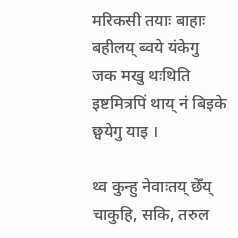मरिकसी तयाः बाहाः बहीलय् ब्वये यंकेगु जक मखु थःथिति इष्टमित्रपिं थाय् नं बिइके छ्वयेगु याइ ।

थ्व कुन्हु नेवाःतय् छेँय् चाकुहि, सकि, तरुल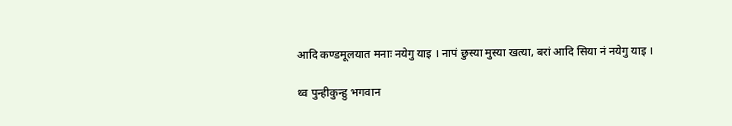आदि कण्डमूलयात मनाः नयेगु याइ । नापं छुस्या मुस्या खत्या, बरां आदि सिया नं नयेगु याइ ।

थ्व पुन्हीकुन्हु भगवान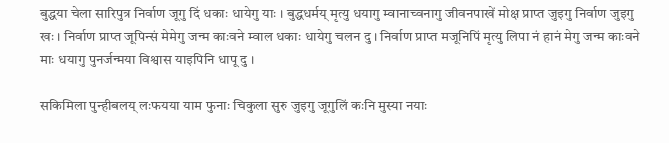बुद्धया चेला सारिपुत्र निर्वाण जूगु दिं धकाः धायेगु याः । बुद्धधर्मय् मृत्यु धयागु म्वानाच्वनागु जीवनपाखें मोक्ष प्राप्त जुइगु निर्वाण जुइगु खः । निर्वाण प्राप्त जूपिन्सं मेमेगु जन्म काःवने म्वाल धकाः धायेगु चलन दु । निर्वाण प्राप्त मजूनिपिं मृत्यु लिपा नं हानं मेगु जन्म काःवने माः धयागु पुनर्जन्मया विश्वास याइपिनि धापू दु ।

सकिमिला पुन्हीबलय् लःफयया याम फुनाः चिकुला सुरु जुइगु जूगुलिं कःनि मुस्या नयाः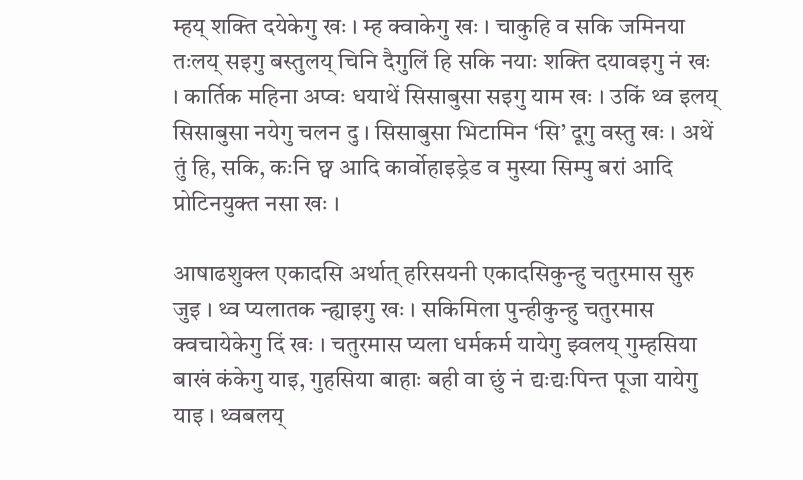म्हय् शक्ति दयेकेगु खः । म्ह क्वाकेगु खः । चाकुहि व सकि जमिनया तःलय् सइगु बस्तुलय् चिनि दैगुलिं हि सकि नयाः शक्ति दयावइगु नं खः । कार्तिक महिना अप्वः धयाथें सिसाबुसा सइगु याम खः । उकिं थ्व इलय् सिसाबुसा नयेगु चलन दु । सिसाबुसा भिटामिन ‘सि’ दूगु वस्तु खः । अथें तुं हि, सकि, कःनि छ्व आदि कार्वोहाइड्रेड व मुस्या सिम्पु बरां आदि प्रोटिनयुक्त नसा खः ।

आषाढशुक्ल एकादसि अर्थात् हरिसयनी एकादसिकुन्हु चतुरमास सुरु जुइ । थ्व प्यलातक न्ह्याइगु खः । सकिमिला पुन्हीकुन्हु चतुरमास क्वचायेकेगु दिं खः । चतुरमास प्यला धर्मकर्म यायेगु झ्वलय् गुम्हसिया बाखं कंकेगु याइ, गुहसिया बाहाः बही वा छुं नं द्यःद्यःपिन्त पूजा यायेगु याइ । थ्वबलय्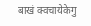बाखं क्वचायेकेगु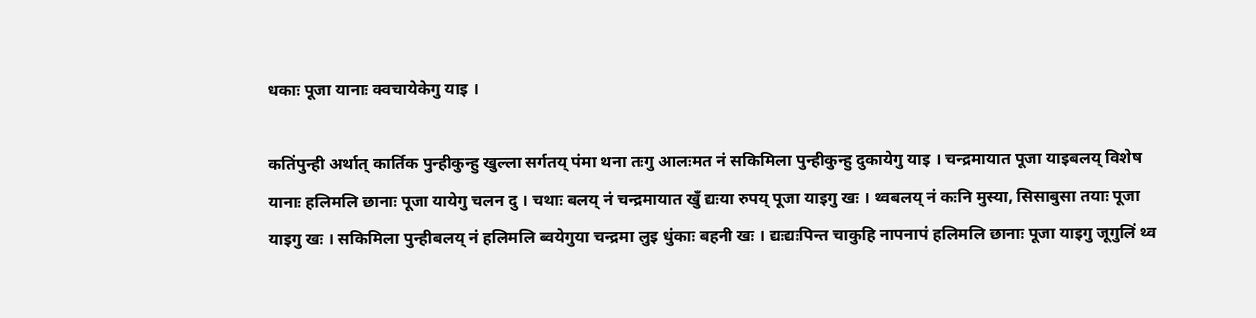धकाः पूजा यानाः क्वचायेकेगु याइ ।

कतिंपुन्ही अर्थात् कार्तिक पुन्हीकुन्हु खुल्ला सर्गतय् पंमा थना तःगु आलःमत नं सकिमिला पुन्हीकुन्हु दुकायेगु याइ । चन्द्रमायात पूजा याइबलय् विशेष यानाः हलिमलि छानाः पूजा यायेगु चलन दु । चथाः बलय् नं चन्द्रमायात खुँ द्यःया रुपय् पूजा याइगु खः । थ्वबलय् नं कःनि मुस्या, सिसाबुसा तयाः पूजा याइगु खः । सकिमिला पुन्हीबलय् नं हलिमलि ब्वयेगुया चन्द्रमा लुइ धुंकाः बहनी खः । द्यःद्यःपिन्त चाकुहि नापनापं हलिमलि छानाः पूजा याइगु जूगुलिं थ्व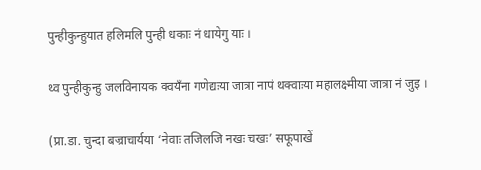पुन्हीकुन्हुयात हलिमलि पुन्ही धकाः नं धायेगु याः ।

थ्व पुन्हीकुन्हु जलविनायक क्वयँना गणेद्यःया जात्रा नापं थक्वाःया महालक्ष्मीया जात्रा नं जुइ ।

(प्रा.डा. चुन्दा बज्राचार्यया ‘नेवाः तजिलजि नखः चखः’ सफूपाखें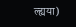ल्ह्यया)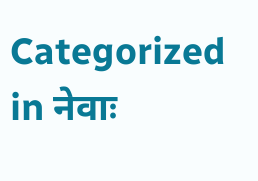Categorized in नेवाः